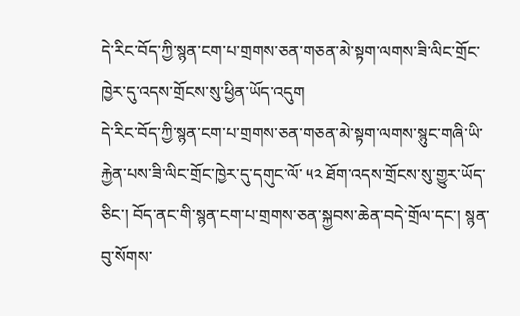དེ་རིང་བོད་ཀྱི་སྙན་ངག་པ་གྲགས་ཅན་གཅན་མེ་སྟག་ལགས་ཟི་ལིང་གྲོང་ཁྱེར་དུ་འདས་གྲོངས་སུ་ཕྱིན་ཡོད་འདུག
དེ་རིང་བོད་ཀྱི་སྙན་ངག་པ་གྲགས་ཅན་གཅན་མེ་སྟག་ལགས་སྙུང་གཞི་ཡི་རྐྱེན་པས་ཟི་ལིང་གྲོང་ཁྱེར་དུ་དགུང་ལོ་ ༥༢ ཐོག་འདས་གྲོངས་སུ་གྱུར་ཡོད་ཅིང་། བོད་ནང་གི་སྙན་ངག་པ་གྲགས་ཅན་སྐྱབས་ཆེན་བདེ་གྲོལ་དང་། སྙན་བུ་སོགས་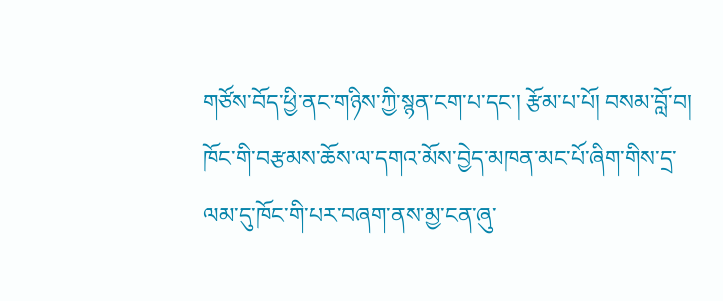གཙོས་བོད་ཕྱི་ནང་གཉིས་ཀྱི་སྙན་ངག་པ་དང་། རྩོམ་པ་པོ། བསམ་བློ་བ། ཁོང་གི་བརྩམས་ཆོས་ལ་དགའ་མོས་བྱེད་མཁན་མང་པོ་ཞིག་གིས་དྲ་ལམ་དུ་ཁོང་གི་པར་བཞག་ནས་མྱ་ངན་ཞུ་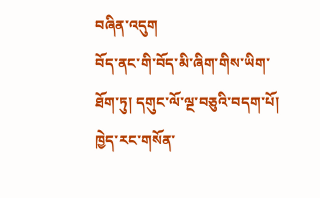བཞིན་འདུག
བོད་ནང་གི་བོད་མི་ཞིག་གིས་ཡིག་ཐོག་ཏུ། དགུང་ལོ་ལྔ་བཅུའི་བདག་པོ། ཁྱེད་རང་གསོན་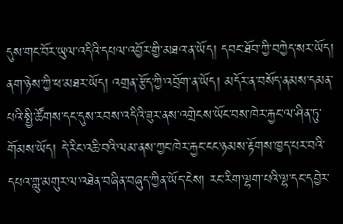དུས་གང་བོར་ཡུལ་འདིའི་དཔལ་འབྱོར་གྱི་མཐའ་ན་ཡོད། དབང་ཐོབ་ཀྱི་བཀྱེད་སར་ཡོད། ནག་ཉེས་ཀྱི་ཕ་མཐར་ཡོད། འགྲན་རྩོད་ཀྱི་འབྲོག་ན་ཡོད། མདོར་ན་བསོད་ནམས་དམན་པའི་སྤྱི་ཚོགས་དང་དུས་རབས་འདིའི་ཟུར་ནས་འགྲེངས་ཡོང་བས་ཁེར་རྐྱང་ལ་ཤིན་ཏུ་གོམས་ཡོད། དེ་རིང་འཆི་བའི་ལམ་ནས་ཀྱང་ཁེར་རྐྱང་ངང་ཉམས་རྟོགས་ཁྱད་པར་བའི་དཔའ་གླུ་མགུར་ལ་འཐེན་བཞིན་བཞུད་ཀྱིན་ཡོད་ངེས། རང་རིག་ལྷག་པའི་ལྷ་དང་དབྱེར་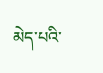མེད་པའི་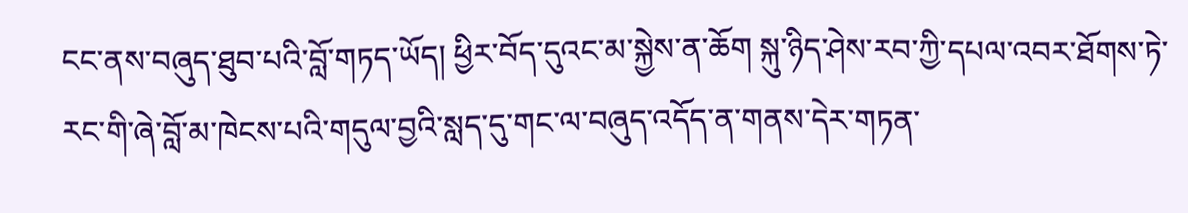ངང་ནས་བཞུད་ཐུབ་པའི་བློ་གཏད་ཡོད། ཕྱིར་བོད་དུའང་མ་སྐྱེས་ན་ཆོག སྐུ་ཉིད་ཤེས་རབ་ཀྱི་དཔལ་འབར་ཐོགས་ཏེ་རང་གི་ཞེ་བློ་མ་ཁེངས་པའི་གདུལ་བྱའི་སླད་དུ་གང་ལ་བཞུད་འདོད་ན་གནས་དེར་གཏན་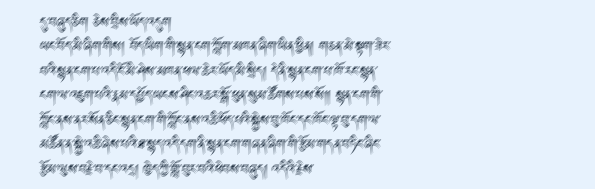དུ་བཞུད་ཅིག ཅེས་བྲིས་ཡོད་འདུག
ཡང་བོད་མི་ཞིག་གིས། བོད་ཡིག་གི་སྙན་ངག་ཀློག་མཁན་ཞིག་ཡིན་ཕྱིན། གཅན་མེ་སྟག་ཟེར་བའི་སྙན་ངག་པ་འདི་ངོ་མི་ཤེས་མཁན་ཕལ་ཆེར་ཡོད་མི་སྲིད། དེ་ནི་སྙན་ངག་པ་ཁོ་རང་སྙན་ངག་ལ་འཇུག་པའི་རྣམ་དཔྱོད་ཡངས་ཤིང་འཆར་སྒོ་ཕུན་སུམ་ཚོགས་པས་སོ།། སྙན་ངག་གི་ཀློང་ནས་ནར་སོན་ཅིང་སྙན་ངག་གི་ཀློང་ནས་འཆི་ཕོད་པའི་སྐྱེས་བུ་ཁོང་དང་ཁོང་ལྟ་བུ་དག་ལ་མཚོན་ན་སྐྱེ་འཆི་ཞེས་པའི་ཐ་སྙད་འདི་དག་ནི་སྙན་ངག་གཞན་ཞིག་གི་རྩོམ་གདན་བཏིང་ཞིང་རྩོམ་ལུས་བརྗེ་བ་དང་འདྲ། ཁྱེད་ཀྱི་གློ་བུར་བའི་ཕེབས་བཞུད། འདིའི་རྗེས་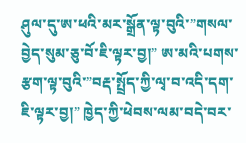ཤུལ་དུ་ཨ་ཕའི་མར་སྒྲོན་ལྟ་བུའི་”གསལ་བྱེད་སུམ་ཅུ་བོ་ཇི་ལྟར་བྱ།” ཨ་མའི་པགས་རྩག་ལྟ་བུའི་”བརྡ་སྤྲོད་ཀྱི་ལྭ་བ་འདི་དག་ཇི་ལྟར་བྱ།” ཁྱེད་ཀྱི་ཕེབས་ལམ་བདེ་བར་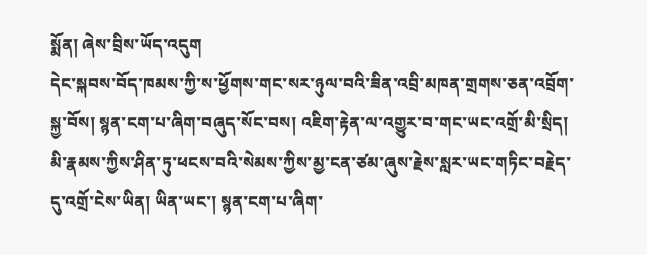སྨོན། ཞེས་བྲིས་ཡོད་འདུག
དེང་སྐབས་བོད་ཁམས་ཀྱི་ས་ཕྱོགས་གང་སར་ཉུལ་བའི་ཟིན་འབྲི་མཁན་གྲགས་ཅན་འབྲོག་སྐྱ་བོས། སྙན་ངག་པ་ཞིག་བཞུད་སོང་བས། འཇིག་རྟེན་ལ་འགྱུར་བ་གང་ཡང་འགྲོ་མི་སྲིད། མི་རྣམས་ཀྱིས་ཤིན་ཏུ་ཕངས་བའི་སེམས་ཀྱིས་མྱ་ངན་ཙམ་ཞུས་རྗེས་སླར་ཡང་གཏིང་བརྗེད་དུ་འགྲོ་ངེས་ཡིན། ཡིན་ཡང་། སྙན་ངག་པ་ཞིག་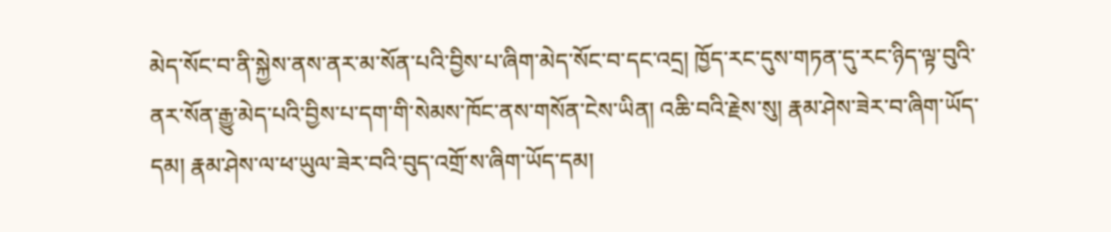མེད་སོང་བ་ནི་སྐྱེས་ནས་ནར་མ་སོན་པའི་བྱིས་པ་ཞིག་མེད་སོང་བ་དང་འདྲ། ཁྱོད་རང་དུས་གཏན་དུ་རང་ཉིད་ལྟ་བུའི་ནར་སོན་རྒྱུ་མེད་པའི་བྱིས་པ་དག་གི་སེམས་ཁོང་ནས་གསོན་ངེས་ཡིན། འཆི་བའི་རྗེས་སུ། རྣམ་ཤེས་ཟེར་བ་ཞིག་ཡོད་དམ། རྣམ་ཤེས་ལ་ཕ་ཡུལ་ཟེར་བའི་བུད་འགྲོ་ས་ཞིག་ཡོད་དམ།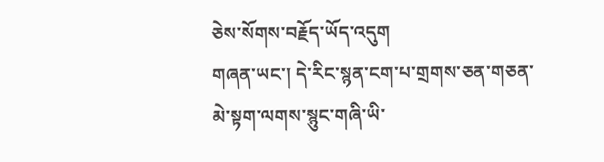ཅེས་སོགས་བརྗོད་ཡོད་འདུག
གཞན་ཡང་། དེ་རིང་སྙན་ངག་པ་གྲགས་ཅན་གཅན་མེ་སྟག་ལགས་སྙུང་གཞི་ཡི་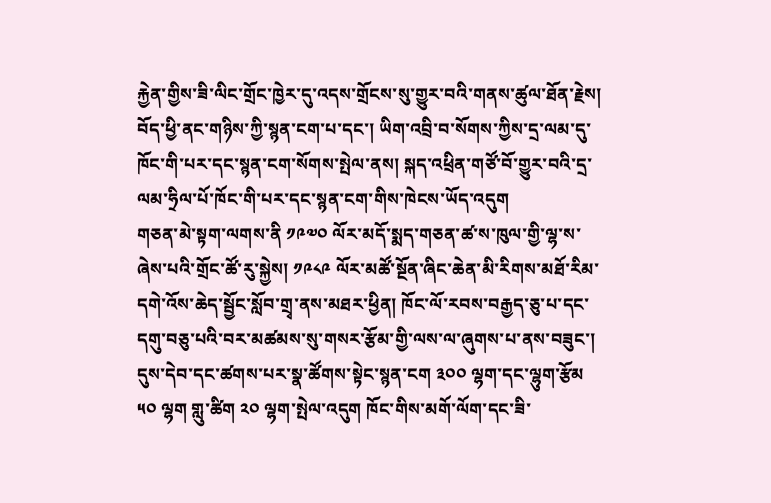རྐྱེན་གྱིས་ཟི་ལིང་གྲོང་ཁྱེར་དུ་འདས་གྲོངས་སུ་གྱུར་བའི་གནས་ཚུལ་ཐོན་རྗེས། བོད་ཕྱི་ནང་གཉིས་ཀྱི་སྙན་ངག་པ་དང་། ཡིག་འབྲི་བ་སོགས་ཀྱིས་དྲ་ལམ་དུ་ཁོང་གི་པར་དང་སྙན་ངག་སོགས་སྤེལ་ནས། སྐད་འཕྲིན་གཙོ་བོ་གྱུར་བའི་དྲ་ལམ་ཧྲིལ་པོ་ཁོང་གི་པར་དང་སྙན་ངག་གིས་ཁེངས་ཡོད་འདུག
གཅན་མེ་སྟག་ལགས་ནི ༡༩༧༠ ལོར་མདོ་སྨད་གཅན་ཚ་ས་ཁུལ་གྱི་ལྷ་ས་ཞེས་པའི་གྲོང་ཚོ་རུ་སྐྱེས། ༡༩༨༩ ལོར་མཚོ་སྔོན་ཞིང་ཆེན་མི་རིགས་མཐོ་རིམ་དགེ་འོས་ཆེད་སྦྱོང་སློབ་གྲྭ་ནས་མཐར་ཕྱིན། ཁོང་ལོ་རབས་བརྒྱད་ཅུ་པ་དང་དགུ་བཅུ་པའི་བར་མཚམས་སུ་གསར་རྩོམ་གྱི་ལས་ལ་ཞུགས་པ་ནས་བཟུང་། དུས་དེབ་དང་ཚགས་པར་སྣ་ཚོགས་སྟེང་སྙན་ངག ༣༠༠ ལྷག་དང་ལྷུག་རྩོམ ༥༠ ལྷག གླུ་ཚིག ༢༠ ལྷག་སྤེལ་འདུག ཁོང་གིས་མགོ་ལོག་དང་ཟི་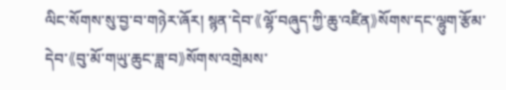ལིང་སོགས་སུ་བྱ་བ་གཉེར་ཞོར། སྙན་དེབ་《ལྷོ་བཞུད་ཀྱི་ཆུ་འཛིན》སོགས་དང་ལྷུག་རྩོམ་དེབ་《བུ་མོ་གཡུ་ཆུང་ཟླ་བ》སོགས་འགྲེམས་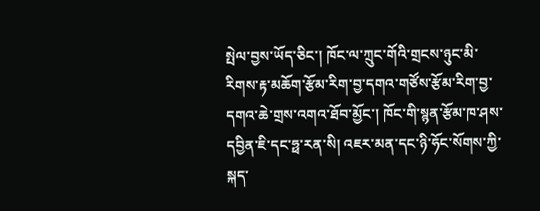སྤེལ་བྱས་ཡོད་ཅིང་། ཁོང་ལ་ཀྲུང་གོའི་གྲངས་ཉུང་མི་རིགས་རྟ་མཆོག་རྩོམ་རིག་བྱ་དགའ་གཙོས་རྩོམ་རིག་བྱ་དགའ་ཆེ་གྲས་འགའ་ཐོབ་མྱོང་། ཁོང་གི་སྙན་རྩོམ་ཁ་ཤས་དབྱིན་ཇི་དང་ཧྥ་རན་སི། འཇར་མན་དང་ཉི་ཧོང་སོགས་ཀྱི་སྐད་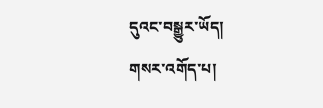དུའང་བསྒྱུར་ཡོད།
གསར་འགོད་པ།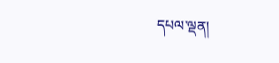དཔལ་ལྡན།